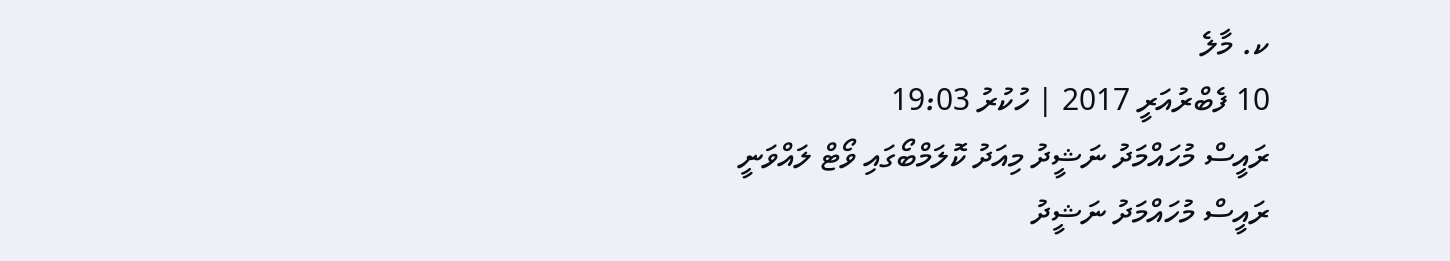ކ. މާލެ
10 ފެބްރުއަރީ 2017 | ހުކުރު 19:03
ރައީސް މުހައްމަދު ނަޝީދު މިއަދު ކޮލަމްބޯގައި ވޯޓް ލައްވަނީ
ރައީސް މުހައްމަދު ނަޝީދު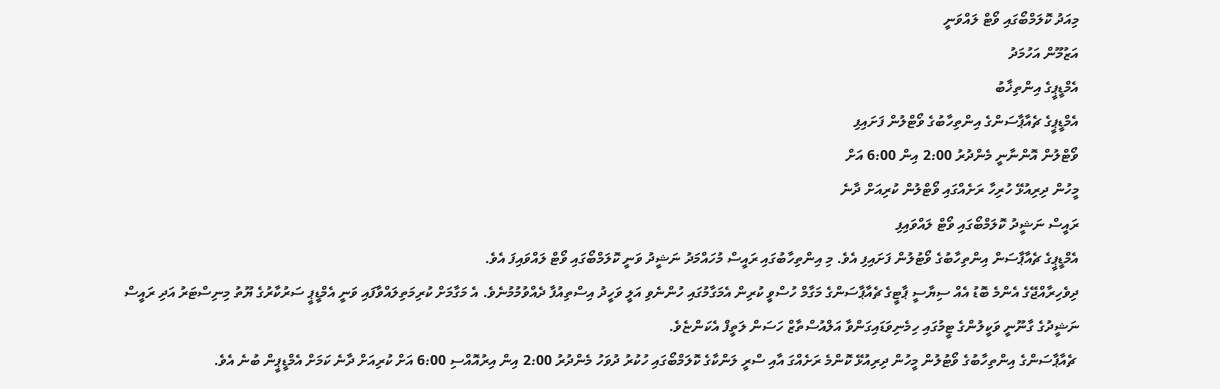މިއަދު ކޮލަމްބޯގައި ވޯޓް ލައްވަނީ
އަޒުމޫން އަހުމަދު
އެމްޑީޕީގެ އިންތިޚާބު
އެމްޑީޕީގެ ޗެއާޕާސަންގެ އިންތިހާބުގެ ވޯޓްލުން ފަށައިފި
ވޯޓްލުން އޮންނާނީ މެންދުރު 2:00 އިން 6:00 އަށް
މީހުން ދިރިއުޅޭ ހުރިހާ ރަށެއްގައި ވޯޓްލުން ކުރިއަށް ދާނެ
ރައީސް ނަޝީދު ކޮލަމްބޯގައި ވޯޓް ލައްވައިފި
އެމްޑީޕީގެ ޗެއާޕާސަން އިންތިހާބުގެ ވޯޓުލުން ފަށައިފި އެވެ. މި އިންތިހާބުގައި ރައީސް މުހައްމަދު ނަޝީދު ވަނީ ކޮލަމްބޯގައި ވޯޓް ލައްވައިފަ އެވެ.
ދިވެހިރާއްޖޭގެ އެންމެ ބޮޑު އެއް ސިޔާސީ ޕާޓީގެ ޗެއާޕާސަންގެ މަގާމް ހުސްވީ ކުރިން އެމަގާމުގައި ހުންނެވި އަލީ ވަހީދު އިސްތިއުފާ ދެއްވުމުމުނެވެ. އެ މަގާމަށް ކުރިމަތިލައްވާފައި ވަނީ އެމްޑީޕީ ސަރުކާރުގެ ޔޫތު މިނިސްޓަރު އަދި ރައީސް ނަޝީދުގެ ގާނޫނީ ވަކީލުންގެ ޓީމުގައި ހިމެނިވަޑައިގަންވާ އަލްއުސްތާޒް ހަސަން ލަތީފް އެކަންޏެވެ.
 ޗެއާޕާސަންގެ އިންތިހާބުގެ ވޯޓުލުން މީހުން ދިރިއުޅޭ ކޮންމެ ރަށެއްގަ އާއި ސްރީ ލަންކާގެ ކޮލަމްބޯގައި ހުކުރު ދުވަހު މެންދުރު 2:00 އިން އިރުއޮއްސި 6:00 އަށް ކުރިއަށް ދާނެ ކަމަށް އެމްޑީޕީން ބުނެ އެވެ.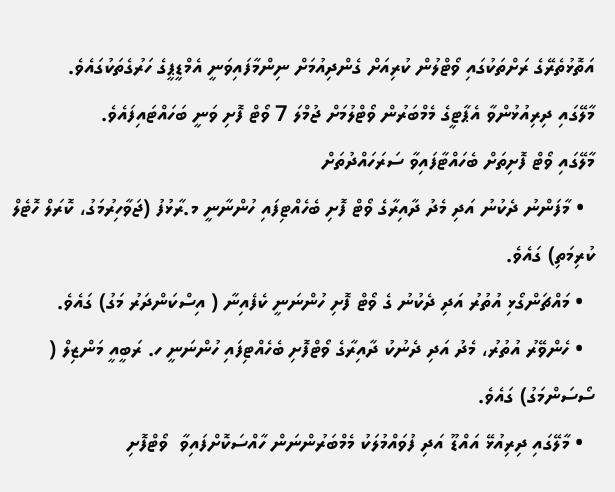އަތޮޅުތެރޭގެ ރަށްތަކުގައި ވޯޓްލުން ކުރިއަށް ގެންދިއުމަށް ނިންމާފައިވަނީ އެމްޑީޕީގެ ހަރުގެތަކުގައެވެ.
މާލޭގައި ދިރިއުޅުންވާ އެޕާޓީގެ މެމްބަރުން ވޯޓްލުމަށް ޖުމްލަ 7 ވޯޓް ފޮށި ވަނީ ބަހައްޓައިފައެވެ.
މާލޭގައި ވޯޓް ފޮށިތަށް ބެހައްޓާފައިވާ ސަރަހައްދުތަށް
  • މާފަންނު ދެކުނު އަދި މެދު ދާއިރާގެ ވޯޓް ފޮށި ބެހެއްޓިފައި ހުންނާނީ މ.ރާޅުފު (ޖަވާހިރުމަގު، ކޮރަލް ހޮޓެލް ކުރިމަތި) ގައެވެ.
  • މައްޗަންގޯޅި އުތުރު އަދި ދެކުނު ގެ ވޯޓް ފޮށި ހުންނަނީ ކެފެއިނާ ( އިސްކަންދަރު މަގު) ގައެވެ.
  • ހެންވޭރު އުތުރު، މެދު އަދި ދެނުކު ދާއިރާގެ ވޯޓްފޮށި ބެހެއްޓިފައި ހުންނަނީ ހ. ރަބީއީ މަންޒިލް ( ސޯސަންމަގު) ގައެވެ.
  • މާލޭގައި ދިރިއުޅޭ އައްޑޫ އަދި ފުވައްމުލަކު މެމްބަރުންނަން ހާއްސަކޮށްފައިވާ  ވޯޓްފޮށި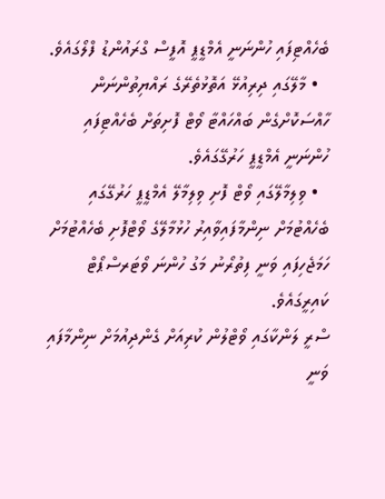ބެހެއްޓިފައި ހުންނަނީ އެމްޑީޕީ އޮފީސް ގްރައުންޑު ފްލޯގައެވެ.
  • މާލޭގައި ދިރިއުޅޭ އަތޮޅުތެރޭގެ ރައްޔިތުންނަން ހާއްސަކޮށްގެން ބައްހައްޓާ ވޯޓް ފޮށިތަށް ބެހެއްޓިފައި ހުންނަނީ އެމްޑީޕީ ހަރުގޭގައެވެ.
  • ވިލިމާލޭގައި ވޯޓް ފޮށި ވިލިމާލޭ އެމްޑީޕީ ހަރުގޭގައި ބެހެއްޓުމަށް ނިންމާފައިވާއިރު ހުޅުމާލޭގެ ވޯޓްފޮށި ބެހެއްޓުމަށް ހަމަޖެހިފައި ވަނީ ފިތުރޯނު މަގު ހުންނަ ވޯޓަރސްޕޯޓް ކައިރީގައެވެ.
ސްރީ ލަންކާގައި ވޯޓްލުން ކުރިއަށް ގެންދިއުމަށް ނިންމާފައި ވަނީ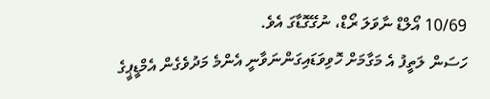10/69 އޯލްޑް ނާވަލަ ރޯޑް، ނުގޭގޮޑާގަ އެވެ.
ހަސަން ލަތީފު އެ މަގާމަށް ހޮވިވަޑައިގަންނަވާނީ އެންމެ މަދުވެގެން އެމްޑީޕީގެ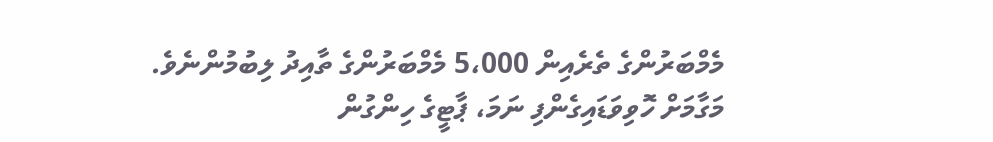މެމްބަރުންގެ ތެރެއިން 5،000 މެމްބަރުންގެ ތާއިދު ލިބުމުންނެވެ.
މަގާމަށް ހޮވިވަޑައިގެންފި ނަމަ، ޕާޓީގެ ހިންގުން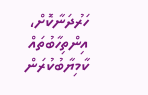ހަރުދަނާކޮށް، އިންތިހާބުތައް ކާމިޔާބުކުރަން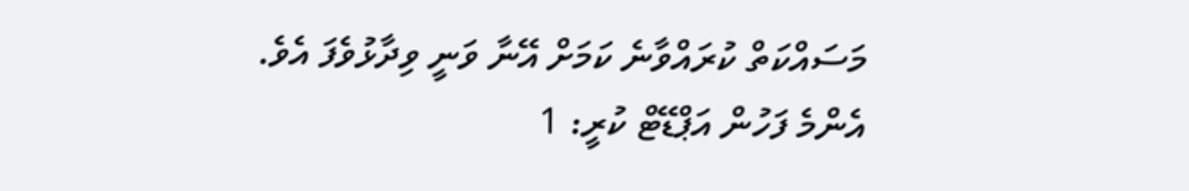މަސައްކަތް ކުރައްވާނެ ކަމަށް އޭނާ ވަނީ ވިދާޅުވެފަ އެވެ.
އެންމެ ފަހުން އަޕްޑޭޓް ކުރީ: 1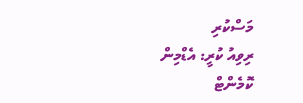މަސްކުރި
ރިވިއު ކުރީ: އެޑްމިން
ކޮމެންޓް